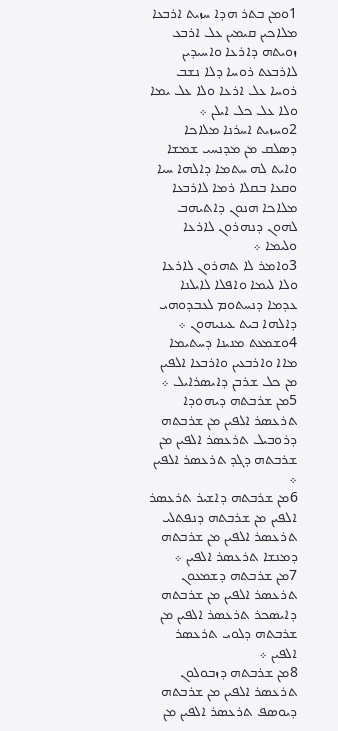1ܘܡܢ ܒܬܪ ܗܕܐ ܚܙܝܬ ܐܪܒܥܐ ܡܠܐܟܝܢ ܩܝܡܝܢ ܥܠ ܐܪܒܥ ܙܘܝܬܗ ܕܐܪܥܐ ܘܐܚܝܕܝܢ ܠܐܪܒܥܬ ܪܘܚܐ ܕܠܐ ܢܫܒ ܪܘܚܐ ܥܠ ܐܪܥܐ ܘܠܐ ܥܠ ܝܡܐ ܘܠܐ ܥܠ ܟܠ ܐܝܠܢ ܀
2ܘܚܙܝܬ ܐܚܪܢܐ ܡܠܐܟܐ ܕܤܠܩ ܡܢ ܡܕܢܚܝ ܫܡܫܐ ܘܐܝܬ ܠܗ ܚܬܡܐ ܕܐܠܗܐ ܚܝܐ ܘܩܥܐ ܒܩܠܐ ܪܡܐ ܠܐܪܒܥܐ ܡܠܐܟܐ ܗܢܘܢ ܕܐܬܝܗܒ ܠܗܘܢ ܕܢܗܪܘܢ ܠܐܪܥܐ ܘܠܝܡܐ ܀
3ܘܐܡܪ ܠܐ ܬܗܪܘܢ ܠܐܪܥܐ ܘܠܐ ܠܝܡܐ ܘܐܦܠܐ ܠܐܝܠܢܐ ܥܕܡܐ ܕܢܚܬܘܡ ܠܥܒܕܘܗܝ ܕܐܠܗܐ ܒܝܬ ܥܝܢܝܗܘܢ ܀
4ܘܫܡܥܬ ܡܢܝܢܐ ܕܚܬܝܡܐ ܡܐܐ ܘܐܪܒܥܝܢ ܘܐܪܒܥܐ ܐܠܦܝܢ ܡܢ ܟܠ ܫܪܒܢ ܕܐܝܤܪܐܝܠ ܀
5ܡܢ ܫܪܒܬܗ ܕܝܗܘܕܐ ܬܪܥܤܪ ܐܠܦܝܢ ܡܢ ܫܪܒܬܗ ܕܪܘܒܝܠ ܬܪܥܤܪ ܐܠܦܝܢ ܡܢ ܫܪܒܬܗ ܕܓܕ ܬܪܥܤܪ ܐܠܦܝܢ ܀
6ܡܢ ܫܪܒܬܗ ܕܐܫܝܪ ܬܪܥܤܪ ܐܠܦܝܢ ܡܢ ܫܪܒܬܗ ܕܢܦܬܠܝ ܬܪܥܤܪ ܐܠܦܝܢ ܡܢ ܫܪܒܬܗ ܕܡܢܫܐ ܬܪܥܤܪ ܐܠܦܝܢ ܀
7ܡܢ ܫܪܒܬܗ ܕܫܡܥܘܢ ܬܪܥܤܪ ܐܠܦܝܢ ܡܢ ܫܪܒܬܗ ܕܐܝܤܟܪ ܬܪܥܤܪ ܐܠܦܝܢ ܡܢ ܫܪܒܬܗ ܕܠܘܝ ܬܪܥܤܪ ܐܠܦܝܢ ܀
8ܡܢ ܫܪܒܬܗ ܕܙܒܘܠܘܢ ܬܪܥܤܪ ܐܠܦܝܢ ܡܢ ܫܪܒܬܗ ܕܝܘܤܦ ܬܪܥܤܪ ܐܠܦܝܢ ܡܢ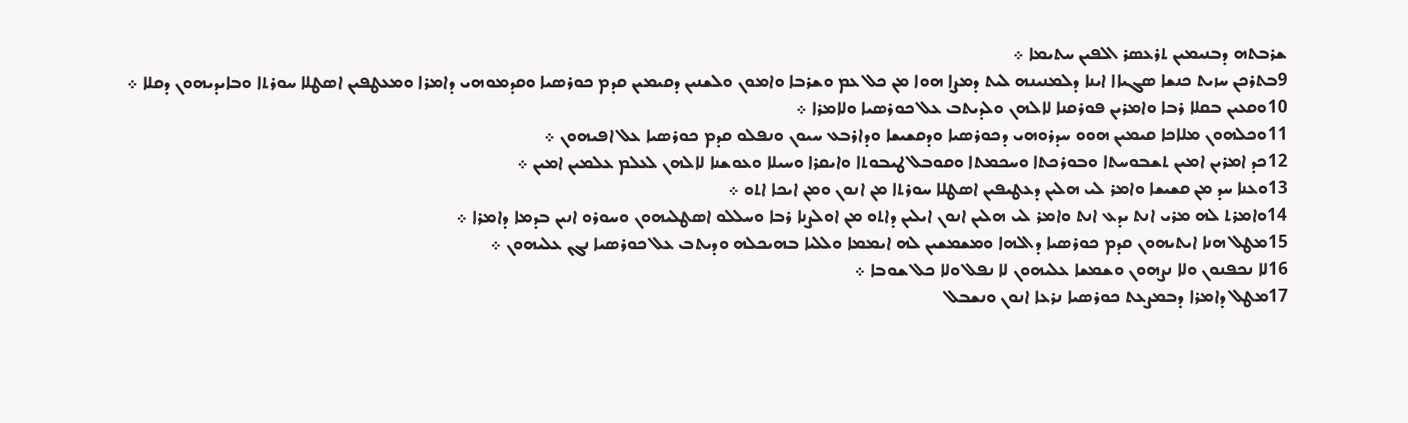ܫܪܒܬܗ ܕܒܢܝܡܝܢ ܬܪܥܤܪ ܐܠܦܝܢ ܚܬܝܡܐ ܀
9ܒܬܪܟܢ ܚܙܝܬ ܟܢܫܐ ܤܓܝܐܐ ܐܝܢܐ ܕܠܡܢܝܢܗ ܠܝܬ ܕܡܨܐ ܗܘܐ ܡܢ ܟܠ ܥܡ ܘܫܪܒܐ ܘܐܡܘܢ ܘܠܫܢܝܢ ܕܩܝܡܝܢ ܩܕܡ ܟܘܪܤܝܐ ܘܩܕܡܘܗܝ ܕܐܡܪܐ ܘܡܥܛܦܝܢ ܐܤܛܠܐ ܚܘܪܬܐ ܘܒܐܝܕܝܗܘܢ ܕܩܠܐ ܀
10ܘܩܥܝܢ ܒܩܠܐ ܪܒܐ ܘܐܡܪܝܢ ܦܘܪܩܢܐ ܠܐܠܗܢ ܘܠܕܝܬܒ ܥܠ ܟܘܪܤܝܐ ܘܠܐܡܪܐ ܀
11ܘܟܠܗܘܢ ܡܠܐܟܐ ܩܝܡܝܢ ܗܘܘ ܚܕܪܘܗܝ ܕܟܘܪܤܝܐ ܘܕܩܫܝܫܐ ܘܕܐܪܒܥ ܚܝܘܢ ܘܢܦܠܘ ܩܕܡ ܟܘܪܤܝܐ ܥܠ ܐܦܝܗܘܢ ܀
12ܟܕ ܐܡܪܝܢ ܐܡܝܢ ܬܫܒܘܚܬܐ ܘܒܘܪܟܬܐ ܘܚܟܡܬܐ ܘܩܘܒܠ ܛܝܒܘܬܐ ܘܐܝܩܪܐ ܘܚܝܠܐ ܘܥܘܫܢܐ ܠܐܠܗܢ ܠܥܠܡ ܥܠܡܝܢ ܐܡܝܢ ܀
13ܘܥܢܐ ܚܕ ܡܢ ܩܫܝܫܐ ܘܐܡܪ ܠܝ ܗܠܝܢ ܕܥܛܝܦܝܢ ܐܤܛܠܐ ܚܘܪܬܐ ܡܢ ܐܢܘܢ ܘܡܢ ܐܝܟܐ ܐܬܘ ܀
14ܘܐܡܪܬ ܠܗ ܡܪܝ ܐܢܬ ܝܕܥ ܐܢܬ ܘܐܡܪ ܠܝ ܗܠܝܢ ܐܢܘܢ ܐܝܠܝܢ ܕܐܬܘ ܡܢ ܐܘܠܨܢܐ ܪܒܐ ܘܚܠܠܘ ܐܤܛܠܝܗܘܢ ܘܚܘܪܘ ܐܢܝܢ ܒܕܡܐ ܕܐܡܪܐ ܀
15ܡܛܠ ܗܢܐ ܐܝܬܝܗܘܢ ܩܕܡ ܟܘܪܤܝܐ ܕܐܠܗܐ ܘܡܫܡܫܝܢ ܠܗ ܐܝܡܡܐ ܘܠܠܝܐ ܒܗܝܟܠܗ ܘܕܝܬܒ ܥܠ ܟܘܪܤܝܐ ܢܓܢ ܥܠܝܗܘܢ ܀
16ܠܐ ܢܟܦܢܘܢ ܘܠܐ ܢܨܗܘܢ ܘܫܡܫܐ ܥܠܝܗܘܢ ܠܐ ܢܦܠ ܘܠܐ ܟܠ ܫܘܒܐ ܀
17ܡܛܠ ܕܐܡܪܐ ܕܒܡܨܥܬ ܟܘܪܤܝܐ ܢܪܥܐ ܐܢܘܢ ܘܢܫܒܠ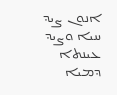ܐܢܘܢ ܨܝܕ ܚܝܐ ܘܨܝܕ ܥܝܢܬܐ ܕܡܝܐ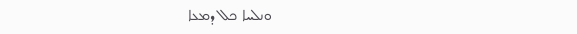ܘܢܠܚܐ ܟܠ ܕܡܥܐ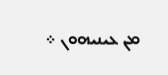ܡܢ ܥܝܢܝܗܘܢ ܀